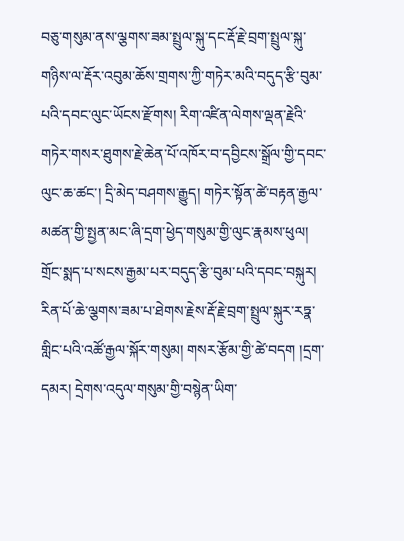བཅུ་གསུམ་ནས་ལྕགས་ཟམ་སྤྲུལ་སྐུ་དང་རྡོ་རྗེ་བྲག་སྤྲུལ་སྐུ་གཉིས་ལ་རྡོར་འབུམ་ཆོས་གྲགས་ཀྱི་གཏེར་མའི་བདུད་རྩི་བུམ་པའི་དབང་ལུང་ཡོངས་རྫོགས། རིག་འཛིན་ལེགས་ལྡན་རྗེའི་གཏེར་གསར་ཐུགས་རྗེ་ཆེན་པོ་འཁོར་བ་དབྱིངས་སྒྲོལ་གྱི་དབང་ལུང་ཆ་ཚང་། དྲི་མེད་བཤགས་རྒྱུད། གཏེར་སྟོན་ཚེ་བརྟན་རྒྱལ་མཚན་གྱི་སྤྱན་མང་ཞི་དྲག་ཕྱེད་གསུམ་གྱི་ལུང་རྣམས་ཕུལ། གྲོང་སྨད་པ་སངས་རྒྱམ་པར་བདུད་རྩི་བུམ་པའི་དབང་བསྐུར། རིན་པོ་ཆེ་ལྕགས་ཟམ་པ་ཐེགས་རྗེས་རྡོ་རྗེ་བྲག་སྤྲུལ་སྐུར་རཏྣ་གླིང་པའི་འཚོ་རྒྱལ་སྐོར་གསུམ། གསར་རྩོམ་གྱི་ཚེ་བདག །དྲག་དམར། དྲེགས་འདུལ་གསུམ་གྱི་བསྙེན་ཡིག་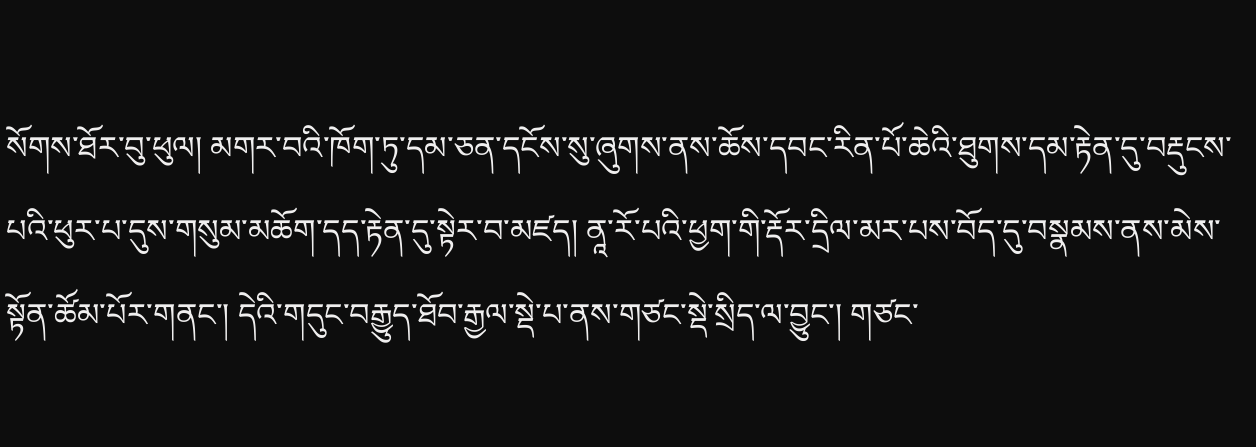སོགས་ཐོར་བུ་ཕུལ། མགར་བའི་ཁོག་ཏུ་དམ་ཅན་དངོས་སུ་ཞུགས་ནས་ཆོས་དབང་རིན་པོ་ཆེའི་ཐུགས་དམ་རྟེན་དུ་བརྡུངས་པའི་ཕུར་པ་དུས་གསུམ་མཆོག་དད་རྟེན་དུ་སྟེར་བ་མཛད། ནཱ་རོ་པའི་ཕྱག་གི་རྡོར་དྲིལ་མར་པས་བོད་དུ་བསྣམས་ནས་མེས་སྟོན་ཚོམ་པོར་གནང་། དེའི་གདུང་བརྒྱུད་ཐོབ་རྒྱལ་སྡེ་པ་ནས་གཙང་སྡེ་སྲིད་ལ་བྱུང་། གཙང་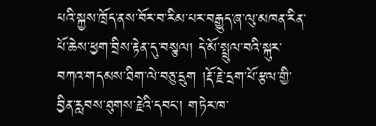པའི་སྐྱས་ཁྲོད་ནས་བོར་བ་རིམ་པར་བརྒྱུད་ཞ་ལུ་མཁན་རིན་པོ་ཆེས་ཕྱག་བྲིས་རྟེན་དུ་བསྩལ། དེ་མོ་སྤྲུལ་བའི་སྐུར་བཀའ་གདམས་ཐིག་ལེ་བཅུ་དྲུག །རྡོ་རྗེ་དྲག་པོ་རྩལ་གྱི་བྱིན་རླབས་ཐུགས་རྗེའི་དབང་། གཏེར་ཁ་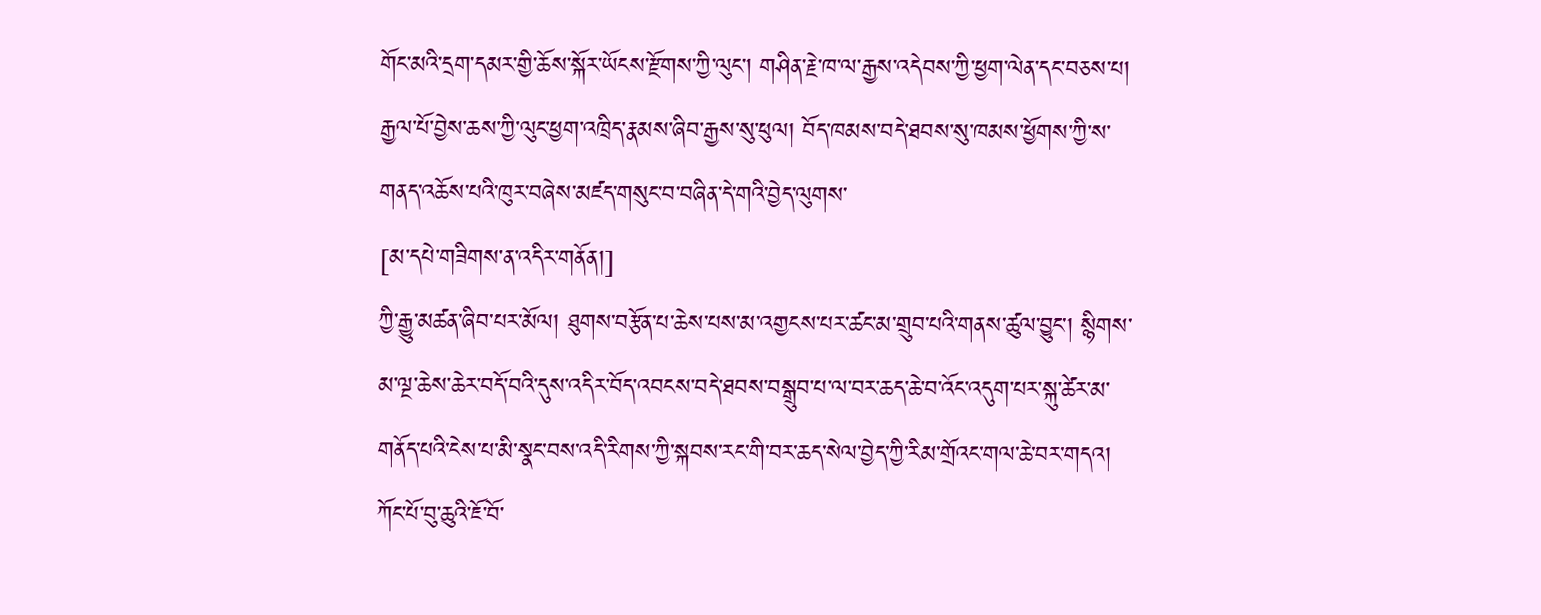གོང་མའི་དྲག་དམར་གྱི་ཆོས་སྐོར་ཡོངས་རྫོགས་ཀྱི་ལུང་། གཤིན་རྗེ་ཁ་ལ་རྒྱས་འདེབས་ཀྱི་ཕྱག་ལེན་དང་བཅས་པ། རྒྱལ་པོ་བྱེས་ཆས་ཀྱི་ལུང་ཕྱག་འཁྲིད་རྣམས་ཞིབ་རྒྱས་སུ་ཕུལ། བོད་ཁམས་བདེ་ཐབས་སུ་ཁམས་ཕྱོགས་ཀྱི་ས་གནད་འཆོས་པའི་ཁུར་བཞེས་མཛད་གསུང་བ་བཞིན་དེ་གའི་བྱེད་ལུགས་
[མ་དཔེ་གཟིགས་ན་འདིར་གནོན།]
ཀྱི་རྒྱུ་མཚན་ཞིབ་པར་མོལ། ཐུགས་བརྩོན་པ་ཆེས་པས་མ་འགྱངས་པར་ཚང་མ་གྲུབ་པའི་གནས་ཚུལ་བྱུང་། སྙིགས་མ་ལྔ་ཆེས་ཆེར་བདོ་བའི་དུས་འདིར་བོད་འབངས་བདེ་ཐབས་བསྒྲུབ་པ་ལ་བར་ཆད་ཆེ་བ་འོང་འདུག་པར་སྐུ་ཚེར་མ་གནོད་པའི་ངེས་པ་མི་སྣང་བས་འདི་རིགས་ཀྱི་སྐབས་རང་གི་བར་ཆད་སེལ་བྱེད་ཀྱི་རིམ་གྲོའང་གལ་ཆེ་བར་གདའ། ཀོང་པོ་བུ་ཆུའི་ཇོ་བོ་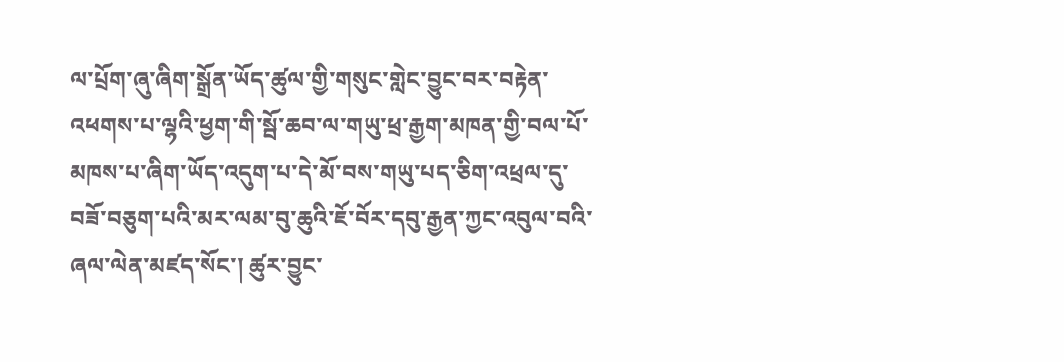ལ་པྲོག་ཞུ་ཞིག་སྒྲོན་ཡོད་ཚུལ་གྱི་གསུང་གླེང་བྱུང་བར་བརྟེན་འཕགས་པ་ལྷའི་ཕྱག་གི་སྦོ་ཆབ་ལ་གཡུ་ཕྲ་རྒྱག་མཁན་གྱི་བལ་པོ་མཁས་པ་ཞིག་ཡོད་འདུག་པ་དེ་མོ་བས་གཡུ་པད་ཅིག་འཕྲལ་དུ་བཟོ་བཅུག་པའི་མར་ལམ་བུ་ཆུའི་ཇོ་བོར་དབུ་རྒྱན་ཀྱང་འབུལ་བའི་ཞལ་ལེན་མཛད་སོང་། ཚུར་བྱུང་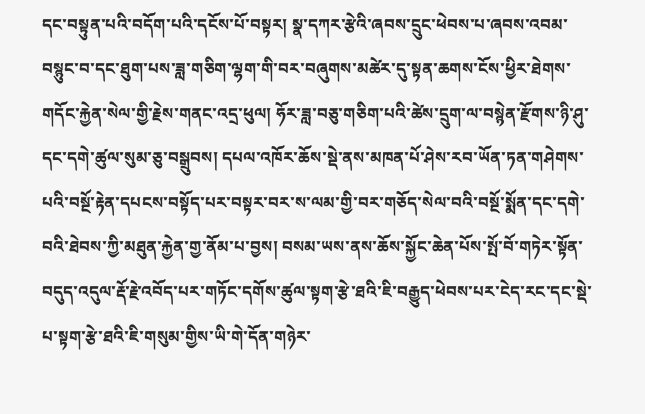དང་བསྟུན་པའི་བདོག་པའི་དངོས་པོ་བསྟར། སྣ་དཀར་རྩེའི་ཞབས་དྲུང་ཕེབས་པ་ཞབས་འབམ་བསྙུང་བ་དང་ཐུག་པས་ཟླ་གཅིག་ལྷག་གི་བར་བཞུགས་མཚེར་དུ་སྟན་ཆགས་ངོས་ཕྱིར་ཐེགས་གདོང་རྐྱེན་སེལ་གྱི་རྗེས་གནང་འདྲ་ཕུལ། ཧོར་ཟླ་བཅུ་གཅིག་པའི་ཚེས་དྲུག་ལ་བསྙེན་རྫོགས་ཉི་ཤུ་དང་དགེ་ཚུལ་སུམ་ཅུ་བསྒྲུབས། དཔལ་འཁོར་ཆོས་སྡེ་ནས་མཁན་པོ་ཤེས་རབ་ཡོན་ཏན་གཤེགས་པའི་བསྔོ་རྟེན་དཔངས་བསྟོད་པར་བསྟར་བར་ས་ལམ་གྱི་བར་གཅོད་སེལ་བའི་བསྔོ་སྨོན་དང་དགེ་བའི་ཐེབས་ཀྱི་མཐུན་རྐྱེན་གྱ་ནོམ་པ་བྱས། བསམ་ཡས་ནས་ཆོས་སྐྱོང་ཆེན་པོས་སྤོ་བོ་གཏེར་སྟོན་བདུད་འདུལ་རྡོ་རྗེ་འབོད་པར་གཏོང་དགོས་ཚུལ་སྟག་རྩེ་ཐའི་ཇི་བརྒྱུད་ཕེབས་པར་ངེད་རང་དང་སྡེ་པ་སྟག་རྩེ་ཐའི་ཇི་གསུམ་གྱིས་ཡི་གེ་དོན་གཉེར་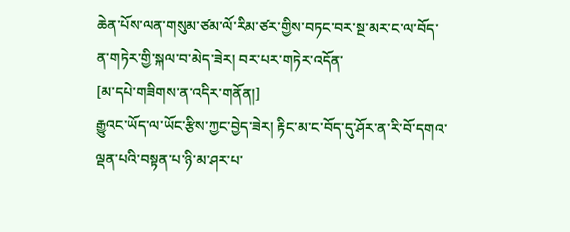ཆེན་པོས་ལན་གསུམ་ཙམ་ལོ་རིམ་ཙར་གྱིས་བཏང་བར་སྔ་མར་ང་ལ་བོད་ན་གཏེར་གྱི་སྐལ་བ་མེད་ཟེར། བར་པར་གཏེར་འདོན་
[མ་དཔེ་གཟིགས་ན་འདིར་གནོན།]
རྒྱུའང་ཡོད་ལ་ཡོང་རྩིས་ཀྱང་བྱེད་ཟེར། རྟིང་མ་ང་བོད་དུ་ཤོར་ན་རི་བོ་དགའ་ལྡན་པའི་བསྟན་པ་ཉི་མ་ཤར་པ་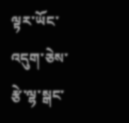ལྟར་ཡོང་འདུག་ཅེས་རྩེ་ལྷ་སྒང་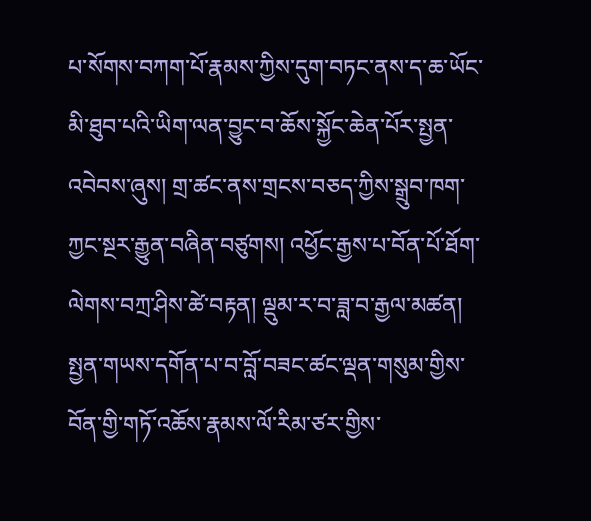པ་སོགས་བཀག་པོ་རྣམས་ཀྱིས་དུག་བཏང་ནས་ད་ཆ་ཡོང་མི་ཐུབ་པའི་ཡིག་ལན་བྱུང་བ་ཆོས་སྐྱོང་ཆེན་པོར་སྤྱན་འབེབས་ཞུས། གྲ་ཚང་ནས་གྲངས་བཅད་ཀྱིས་སྒྲུབ་ཁག་ཀྱང་སྔར་རྒྱུན་བཞིན་བཙུགས། འཕྱོང་རྒྱས་པ་བོན་པོ་ཐོག་ལེགས་བཀྲ་ཤིས་ཚེ་བརྟན། ལྡུམ་ར་བ་ཟླ་བ་རྒྱལ་མཚན། སྤྱན་གཡས་དགོན་པ་བ་བློ་བཟང་ཚང་ལྡན་གསུམ་གྱིས་བོན་གྱི་གཏོ་འཆོས་རྣམས་ལོ་རིམ་ཙར་གྱིས་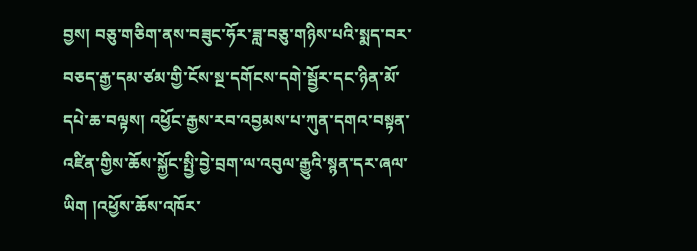བྱས། བཅུ་གཅིག་ནས་བཟུང་ཧོར་ཟླ་བཅུ་གཉིས་པའི་སྨད་བར་བཅད་རྒྱ་དམ་ཙམ་གྱི་ངོས་སྔ་དགོངས་དགེ་སྦྱོར་དང་ཉིན་མོ་དཔེ་ཆ་བལྟས། འཕྱོང་རྒྱས་རབ་འབྱམས་པ་ཀུན་དགའ་བསྟན་འཛིན་གྱིས་ཆོས་སྐྱོང་སྤྱི་བྱེ་བྲག་ལ་འབུལ་རྒྱུའི་སྙན་དར་ཞལ་ཡིག །འཕྱོས་ཆོས་འཁོར་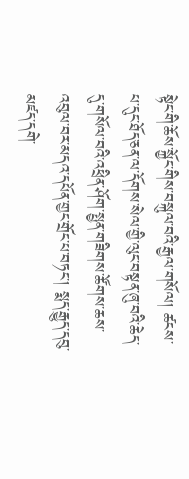སྟེང་གི་ཆོས་སྐྱོང་གིས་བསྐུལ་བའི་རྒྱལ་གསོལ། ཚངས་པ་དུང་ཐོད་ཅན་ལ་དོགས་སེལ་གྱི་ལུང་བསྟན་ཞུ་བའི་ཆེད་དུ་གསོལ་བའི་འཕྲིན་ཤོག་སྤྱན་གཟིགས་ཚོགས་ཆས་འབུལ་བར་མདའ་དཔོན་གྱང་གྲོང་པ་བཏང་། སྨད་རྒྱུད་དབུ་མཛད་དགེ་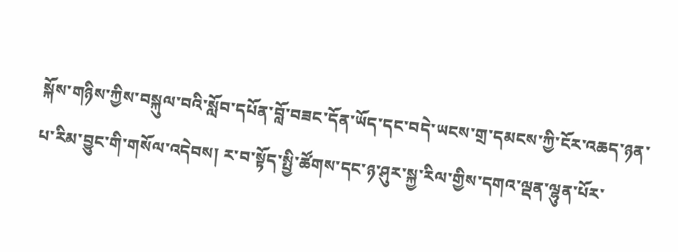སྐོས་གཉིས་ཀྱིས་བསྐུལ་བའི་སློབ་དཔོན་བློ་བཟང་དོན་ཡོད་དང་བདེ་ཡངས་གྲ་དམངས་ཀྱི་ངོར་འཆད་ཉན་པ་རིམ་བྱུང་གི་གསོལ་འདེབས། ར་བ་སྟོད་སྤྱི་ཚོགས་དང་ཉ་ཤུར་སྐྱ་རིལ་གྱིས་དགའ་ལྡན་ལྷུན་པོར་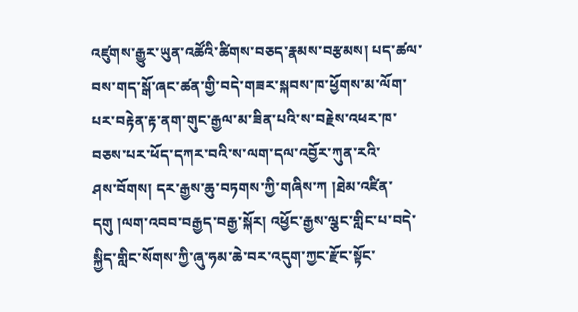འཛུགས་རྒྱུར་ཡུན་འཚོའི་ཚིགས་བཅད་རྣམས་བརྩམས། པད་ཚལ་བས་གད་སྒོ་ཞང་ཚན་གྱི་བདེ་གཟར་སྐབས་ཁ་ཕྱོགས་མ་ལོག་པར་བརྟེན་རྟ་ནག་གུང་རྒྱལ་མ་ཟིན་པའི་ས་བརྗེས་འཕར་ཁ་བཅས་པར་ཕོད་དཀར་བའི་ས་ལག་དལ་འབྱོར་ཀུན་རའི་
ཤས་བོགས། དར་རྒྱས་ཆུ་བཏགས་ཀྱི་གཞིས་ཀ །ཐེམ་འཛིན་དགུ །ལག་འབབ་བརྒྱད་བརྒྱ་སྐོར། འཕྱོང་རྒྱས་ལྕང་གླིང་པ་བདེ་སྐྱིད་གླིང་སོགས་ཀྱི་ཞུ་ཧམ་ཆེ་བར་འདུག་ཀྱང་རྫོང་སྟོང་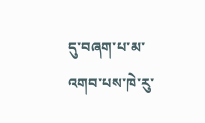དུ་བཞག་པ་མ་འགབ་པས་ཁེ་རུ་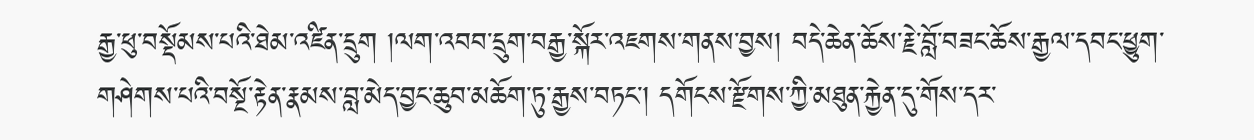རྒྱ་ཕུ་བསྡོམས་པའི་ཐེམ་འཛིན་དྲུག །ལག་འབབ་དྲུག་བརྒྱ་སྐོར་འཇགས་གནས་བྱས། བདེ་ཆེན་ཆོས་རྗེ་བློ་བཟང་ཆོས་རྒྱལ་དབང་ཕྱུག་གཤེགས་པའི་བསྔོ་རྟེན་རྣམས་བླ་མེད་བྱང་ཆུབ་མཆོག་ཏུ་རྒྱས་བཏང་། དགོངས་རྫོགས་ཀྱི་མཐུན་རྐྱེན་དུ་གོས་དར་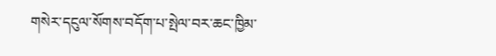གསེར་དངུལ་སོགས་བདོག་པ་སྤེལ་བར་ཆང་ཁྱིམ་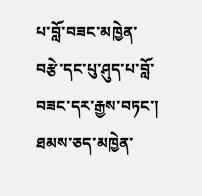པ་བློ་བཟང་མཁྱེན་བརྩེ་དང་པུ་ཤུད་པ་བློ་བཟང་དར་རྒྱས་བཏང་། ཐམས་ཅད་མཁྱེན་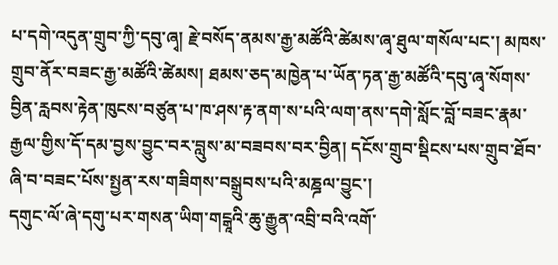པ་དགེ་འདུན་གྲུབ་ཀྱི་དབུ་ཞྭ། རྗེ་བསོད་ནམས་རྒྱ་མཚོའི་ཚེམས་ཞྭ་ཐུལ་གསོལ་པང་། མཁས་གྲུབ་ནོར་བཟང་རྒྱ་མཚོའི་ཚེམས། ཐམས་ཅད་མཁྱེན་པ་ཡོན་ཏན་རྒྱ་མཚོའི་དབུ་ཞྭ་སོགས་བྱིན་རླབས་རྟེན་ཁུངས་བཙུན་པ་ཁ་ཤས་རྟ་ནག་ས་པའི་ལག་ནས་དགེ་སློང་བློ་བཟང་རྣམ་རྒྱལ་གྱིས་དོ་དམ་བྱས་བྱུང་བར་བླུས་མ་བཟབས་བར་བྱིན། དངོས་གྲུབ་སྡིངས་པས་གྲུབ་ཐོབ་ཞི་བ་བཟང་པོས་སྤྱན་རས་གཟིགས་བསྒྲུབས་པའི་མཎྜལ་བྱུང་།
དགུང་ལོ་ཞེ་དགུ་པར་གསན་ཡིག་གངྒཱའི་ཆུ་རྒྱུན་འབྲི་བའི་འགོ་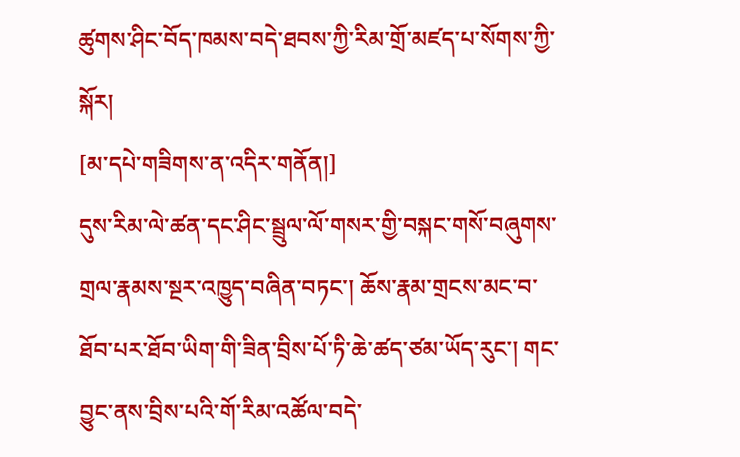ཚུགས་ཤིང་བོད་ཁམས་བདེ་ཐབས་ཀྱི་རིམ་གྲོ་མཛད་པ་སོགས་ཀྱི་སྐོར།
[མ་དཔེ་གཟིགས་ན་འདིར་གནོན།]
དུས་རིམ་ལེ་ཚན་དང་ཤིང་སྦྲུལ་ལོ་གསར་གྱི་བསྐང་གསོ་བཞུགས་གྲལ་རྣམས་སྔར་འཁྱུད་བཞིན་བཏང་། ཆོས་རྣམ་གྲངས་མང་བ་ཐོབ་པར་ཐོབ་ཡིག་གི་ཟིན་བྲིས་པོ་ཏི་ཆེ་ཚད་ཙམ་ཡོད་རུང་། གང་བྱུང་ནས་བྲིས་པའི་གོ་རིམ་འཚོལ་བདེ་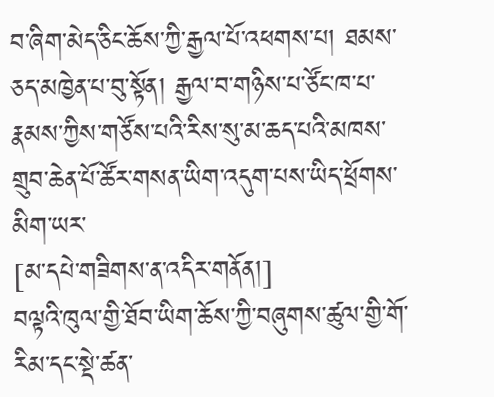བ་ཞིག་མེད་ཅིང་ཆོས་ཀྱི་རྒྱལ་པོ་འཕགས་པ། ཐམས་ཅད་མཁྱེན་པ་བུ་སྟོན། རྒྱལ་བ་གཉིས་པ་ཙོང་ཁ་པ་རྣམས་ཀྱིས་གཙོས་པའི་རིས་སུ་མ་ཆད་པའི་མཁས་གྲུབ་ཆེན་པོ་ཚོར་གསན་ཡིག་འདུག་པས་ཡིད་ཕྲོགས་མིག་ཡར་
[མ་དཔེ་གཟིགས་ན་འདིར་གནོན།]
བལྟའི་ཁུལ་གྱི་ཐོབ་ཡིག་ཆོས་ཀྱི་བཞུགས་ཚུལ་གྱི་གོ་རིམ་དང་སྡེ་ཚན་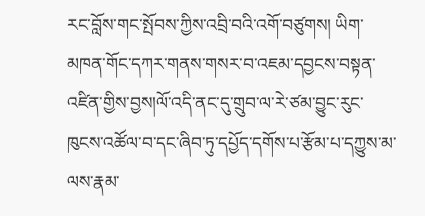རང་བློས་གང་སྤོབས་ཀྱིས་འབྲི་བའི་འགོ་བཙུགས། ཡིག་མཁན་གོང་དཀར་གནས་གསར་བ་འཇམ་དབྱངས་བསྟན་འཛིན་གྱིས་བྱས།ལོ་འདི་ནང་དུ་གྲུབ་ལ་རེ་ཙམ་བྱུང་རུང་ཁུངས་འཚོལ་བ་དང་ཞིབ་ཏུ་དཔྱོད་དགོས་པ་རྩོམ་པ་དཀྱུས་མ་ལས་རྣམ་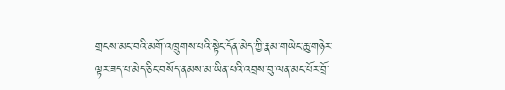གྲངས་མང་བའི་མགོ་འཁྲུགས་པའི་སྟེང་དོན་མེད་ཀྱི་རྣམ་གཡེང་ཆུ་གཉེར་ལྟར་ཟད་པ་མེད་ཅིང་བསོད་ནམས་མ་ཡིན་པའི་འབྲས་བུ་ལན་མང་པོར་བྲོ་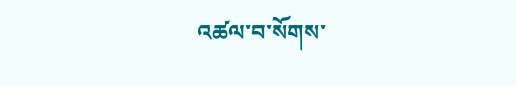འཚལ་བ་སོགས་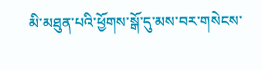མི་མཐུན་པའི་ཕྱོགས་སྒོ་དུ་མས་བར་གསེངས་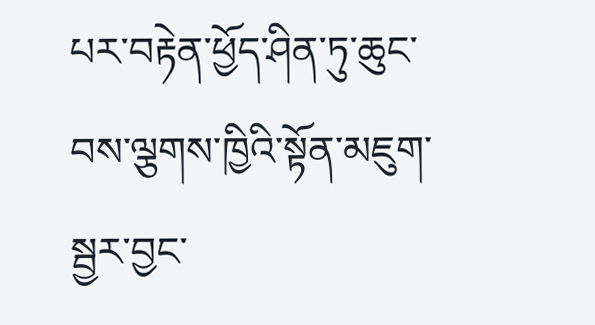པར་བརྟེན་ཕྱོད་ཤིན་ཏུ་ཆུང་བས་ལྕགས་ཁྱིའི་སྟོན་མཇུག་སྦྱར་བྱང་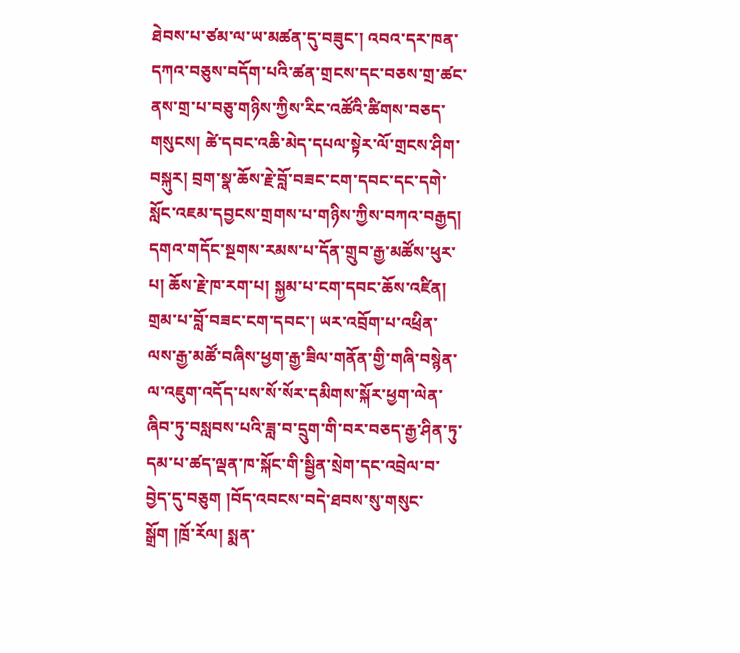ཐེབས་པ་ཙམ་ལ་ཡ་མཚན་དུ་བཟུང་། འབའ་དར་ཁན་དཀའ་བཅུས་བདོག་པའི་ཚན་གྲངས་དང་བཅས་གྲ་ཚང་ནས་གྲ་པ་བཅུ་གཉིས་ཀྱིས་རིང་འཚོའི་ཚིགས་བཅད་གསུངས། ཚེ་དབང་འཆི་མེད་དཔལ་སྟེར་ལོ་གྲངས་ཤིག་བསྐུར། བྲག་སྣ་ཆོས་རྗེ་བློ་བཟང་ངག་དབང་དང་དགེ་སློང་འཇམ་དབྱངས་གྲགས་པ་གཉིས་ཀྱིས་བཀའ་བརྒྱད། དགའ་གདོང་སྔགས་རམས་པ་དོན་གྲུབ་རྒྱ་མཚོས་ཕུར་པ། ཆོས་རྗེ་ཁ་རག་པ། སྐྱམ་པ་ངག་དབང་ཆོས་འཛིན། གྲམ་པ་བློ་བཟང་ངག་དབང་། ཡར་འབྲོག་པ་འཕྲིན་ལས་རྒྱ་མཚོ་བཞིས་ཕྱག་རྒྱ་ཟིལ་གནོན་གྱི་གཞི་བསྙེན་ལ་འཇུག་འདོད་པས་སོ་སོར་དམིགས་སྐོར་ཕྱག་ལེན་ཞིབ་ཏུ་བསླབས་པའི་ཟླ་བ་དྲུག་གི་བར་བཅད་རྒྱ་ཤིན་ཏུ་དམ་པ་ཚད་ལྡན་ཁ་སྐོང་གི་སྦྱིན་སྲེག་དང་འབྲེལ་བ་བྱེད་དུ་བཅུག །བོད་འབངས་བདེ་ཐབས་སུ་གསུང་སྒྲོག །ཁྲོ་རོལ། སྨན་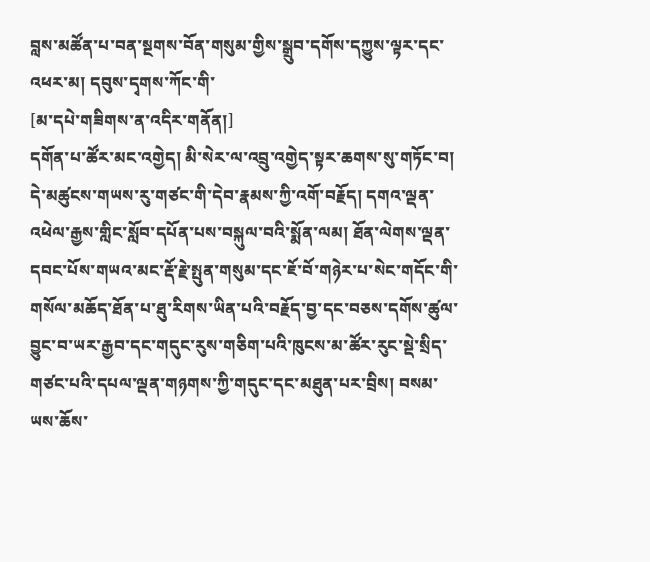བླས་མཚོན་པ་བན་སྔགས་བོན་གསུམ་གྱིས་སྒྲུབ་དགོས་དཀྱུས་ལྟར་དང་འཕར་མ། དབུས་དྭགས་ཀོང་གི་
[མ་དཔེ་གཟིགས་ན་འདིར་གནོན།]
དགོན་པ་ཚོར་མང་འགྱེད། མི་སེར་ལ་འབྲུ་འགྱེད་སྟར་ཆགས་སུ་གཏོང་བ། དེ་མཚུངས་གཡས་རུ་གཙང་གི་དེབ་རྣམས་ཀྱི་འགོ་བརྗོད། དགའ་ལྡན་འཕེལ་རྒྱས་གླིང་སློབ་དཔོན་པས་བསྐུལ་བའི་སྨོན་ལམ། ཐོན་ལེགས་ལྡན་དབང་པོས་གཡའ་མང་རྡོ་རྗེ་སྤུན་གསུམ་དང་ཇོ་བོ་གཉེར་པ་སེང་གདོང་གི་གསོལ་མཆོད་ཐོན་པ་ཐུ་རིགས་ཡིན་པའི་བརྗོད་བྱ་དང་བཅས་དགོས་ཚུལ་བྱུང་བ་ཡར་རྒྱབ་དང་གདུང་རུས་གཅིག་པའི་ཁུངས་མ་ཚོར་རུང་སྡེ་སྲིད་གཙང་པའི་དཔལ་ལྡན་གཉགས་ཀྱི་གདུང་དང་མཐུན་པར་བྲིས། བསམ་ཡས་ཆོས་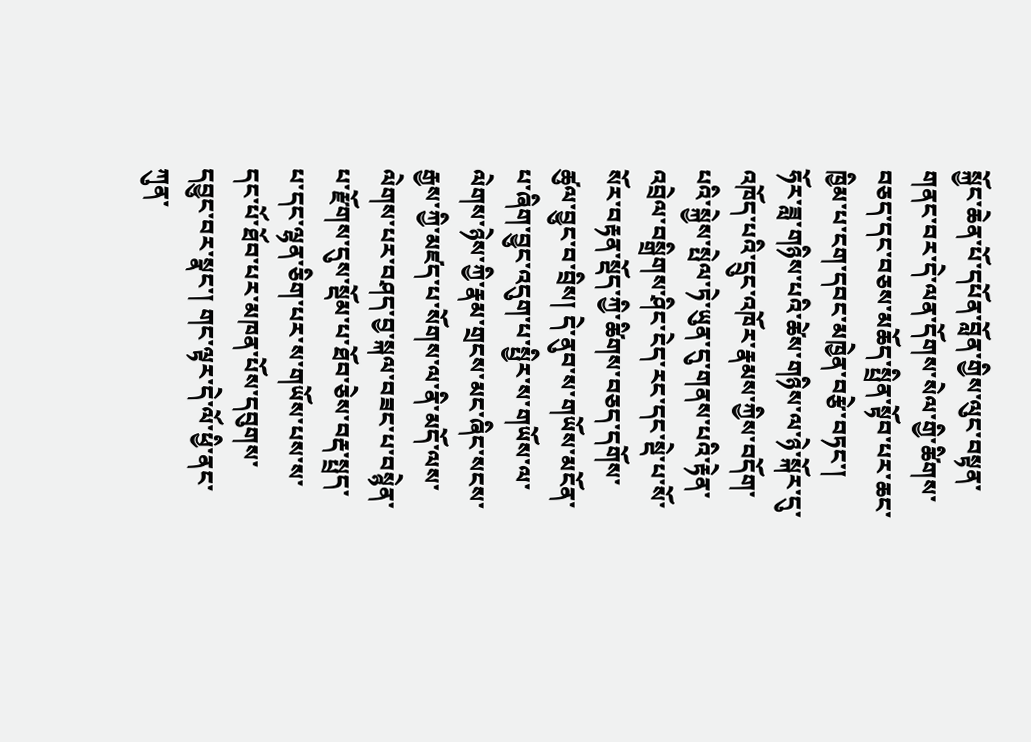སྐྱོང་ཆེན་པོ་དཔོན་བློན་གྱིས་ལུང་བསྟན་གནང་བར་དེ་ལན་དོགས་སེལ་གྱི་ཚིགས་བཅད་དང་བཅས་མཆོད་སྤྲིན་སྟོབ་པར་ཆང་ཁྱིམ་པ་ངག་དབང་མཁྱེན་བརྩེ་བཏང་། ཧོར་ཟླ་གཉིས་པའི་ཚེས་གཉིས་ལ་ཉེ་སྐོར་དུ་འཁོད་པའི་དྲུང་འཁོར་རྣམས་ཀྱིས་བདོག་པའི་སྐྱེས་སྤེལ་ཏེ་ཡུན་དུ་གནས་པའི་རྟེན་འབྲེལ་བསྒྲིགས་ཤིང་ངེད་རང་དང་སྡེ་པ་སོ་སོར་བརྟན་སྡོད་ཀྱི་ཚིགས་བཅད་དགོས་ཚུལ་བྱུང་བ་བྲིས། དེ་ནུབ་ས་གཡོས་མངོན་པ་ཞིག་བྱུང་འདུག་པ་སྤྱིར་ས་གཡོས་ལ་ལེགས་ཉེས་ཀྱི་རྣམ་གྲངས་མང་ཞིང་སངས་རྒྱས་ཀྱི་མཛད་པ་སོགས་ལ་ནི་མདོ་ལས་ལེགས་པར་བཤད་བྱ་སྐལ་བཟང་པ་བསྙེན་པ་རྫོགས་དུས་སྡོམ་པ་ཐོབ་ཅེས་བརྡ་སྤྲད་པ་དང་ལྷན་ཅིག་པར་ས་གཡོས་པས་ས་དང་པོ་ཐོབ་པར་མཁན་པོས་དབུགས་དབྱུང་བར་སྣང་། གང་ལྟར་དེ་ལོ་ཕྱི་ནང་ཀུན་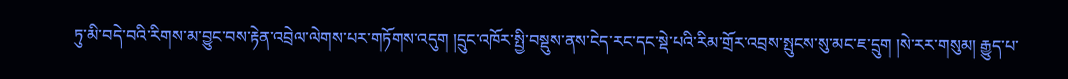ཏུ་མི་བདེ་བའི་རིགས་མ་བྱུང་བས་རྟེན་འབྲེལ་ལེགས་པར་གཏོགས་འདུག །དྲུང་འཁོར་སྤྱི་བསྡུས་ནས་ངེད་རང་དང་སྡེ་པའི་རིམ་གྲོར་འབྲས་སྤུངས་སུ་མང་ཇ་དྲུག །སེ་རར་གསུམ། རྒྱུད་པ་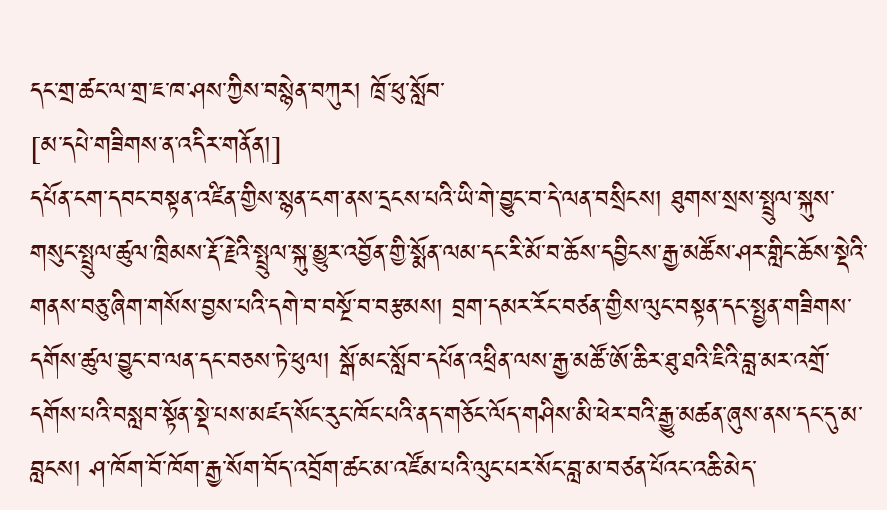དང་གྲ་ཚང་ལ་གྲ་ཇ་ཁ་ཤས་ཀྱིས་བསྙེན་བཀུར། ཁྲོ་ཕུ་སློབ་
[མ་དཔེ་གཟིགས་ན་འདིར་གནོན།]
དཔོན་ངག་དབང་བསྟན་འཛིན་གྱིས་སྙན་ངག་ནས་དྲངས་པའི་ཡི་གེ་བྱུང་བ་དེ་ལན་བསྲིངས། ཐུགས་སྲས་སྤྲུལ་སྐུས་གསུང་སྤྲུལ་ཚུལ་ཁྲིམས་རྡོ་རྗེའི་སྤྲུལ་སྐུ་མྱུར་འབྱོན་གྱི་སྨོན་ལམ་དང་རི་མོ་བ་ཆོས་དབྱིངས་རྒྱ་མཚོས་ཤར་གླིང་ཆོས་སྡེའི་གནས་བཅུ་ཞིག་གསོས་བྱས་པའི་དགེ་བ་བསྔོ་བ་བརྩམས། བྲག་དམར་རོང་བཙན་གྱིས་ལུང་བསྟན་དང་སྤྱན་གཟིགས་དགོས་ཚུལ་བྱུང་བ་ལན་དང་བཅས་ཏེ་ཕུལ། སྒོ་མང་སློབ་དཔོན་འཕྲིན་ལས་རྒྱ་མཚོ་ཨོ་ཆིར་ཐུ་ཐའི་ཇིའི་བླ་མར་འགྲོ་དགོས་པའི་བསླབ་སྟོན་སྡེ་པས་མཛད་སོང་རུང་ཁོང་པའི་ནད་གཅོང་ལོད་གཤིས་མི་ཕེར་བའི་རྒྱུ་མཚན་ཞུས་ནས་དང་དུ་མ་བླངས། ཤ་ཁོག་བོ་ཁོག་རྒྱ་སོག་བོད་འབྲོག་ཚང་མ་འཛོམ་པའི་ལུང་པར་སོང་བླ་མ་བཙན་པོའང་འཆི་མེད་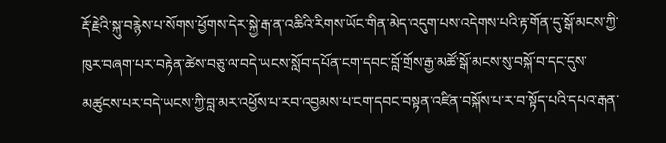རྡོ་རྗེའི་སྐུ་བརྙེས་པ་སོགས་ཕྱོགས་དེར་སྐྱེ་རྒ་ན་འཆིའི་རིགས་ཡོང་གིན་མེད་འདུག་པས་འདེགས་པའི་རྟ་གོན་དུ་སྒོ་མངས་ཀྱི་ཁུར་བཞག་པར་བརྟེན་ཚེས་བཅུ་ལ་བདེ་ཡངས་སློབ་དཔོན་ངག་དབང་བློ་གྲོས་རྒྱ་མཚོ་སྒོ་མངས་སུ་བསྐོ་བ་དང་དུས་མཚུངས་པར་བདེ་ཡངས་ཀྱི་བླ་མར་འཕྱོས་པ་རབ་འབྱམས་པ་ངག་དབང་བསྟན་འཛིན་བསྐོས་པ་ར་བ་སྟོད་པའི་དཔའ་རྒན་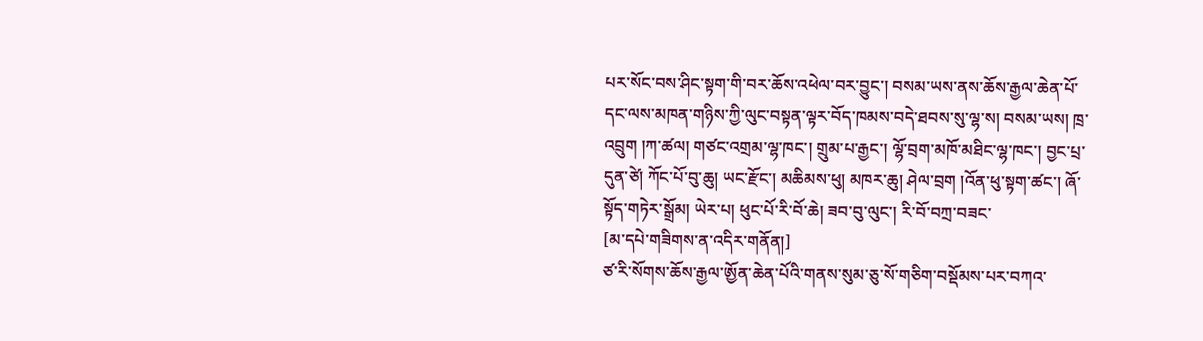པར་སོང་བས་ཤིང་སྟག་གི་བར་ཆོས་འཕེལ་བར་བྱུང་། བསམ་ཡས་ནས་ཆོས་རྒྱལ་ཆེན་པོ་དང་ལས་མཁན་གཉིས་ཀྱི་ལུང་བསྟན་ལྟར་བོད་ཁམས་བདེ་ཐབས་སུ་ལྷ་ས། བསམ་ཡས། ཁྲ་འབྲུག །ཀ་ཚལ། གཙང་འགྲམ་ལྷ་ཁང་། གྲུམ་པ་རྒྱང་། ལྷོ་བྲག་མཁོ་མཐིང་ལྷ་ཁང་། བྱང་པྲ་དུན་ཙེ། ཀོང་པོ་བུ་ཆུ། ཡང་རྫོང་། མཆིམས་ཕུ། མཁར་ཆུ། ཤེལ་བྲག །འོན་ཕུ་སྟག་ཚང་། ཞོ་སྟོད་གཏེར་སྒྲོམ། ཡེར་པ། ཕུང་པོ་རི་བོ་ཆེ། ཟབ་བུ་ལུང་། རི་བོ་བཀྲ་བཟང་
[མ་དཔེ་གཟིགས་ན་འདིར་གནོན།]
ཙ་རི་སོགས་ཆོས་རྒྱལ་ཨྱོན་ཆེན་པོའི་གནས་སུམ་ཅུ་སོ་གཅིག་བསྡོམས་པར་བཀའ་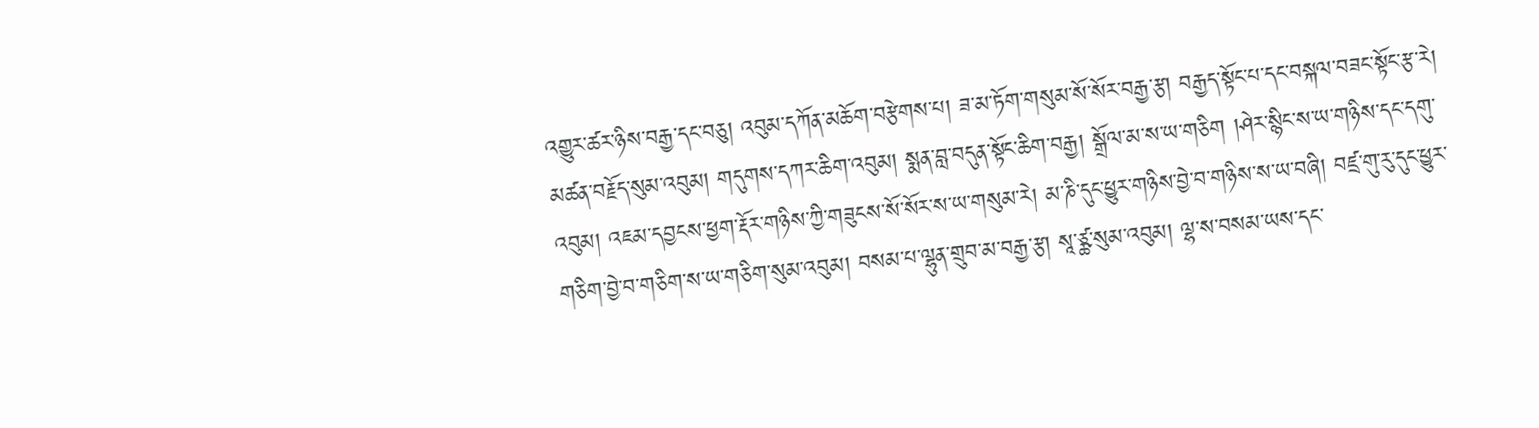འགྱུར་ཚར་ཉིས་བརྒྱ་དང་བཅུ། འབུམ་དཀོན་མཆོག་བརྩེགས་པ། ཟ་མ་ཏོག་གསུམ་སོ་སོར་བརྒྱ་རྩ། བརྒྱད་སྟོང་པ་དང་བསྐལ་བཟང་སྟོང་རྩ་རེ། མཚན་བརྗོད་སུམ་འབུམ། གདུགས་དཀར་ཆིག་འབུམ། སྨན་བླ་བདུན་སྟོང་ཆིག་བརྒྱ། སྒྲོལ་མ་ས་ཡ་གཅིག །ཤེར་སྙིང་ས་ཡ་གཉིས་དང་དགུ་འབུམ། འཇམ་དབྱངས་ཕྱག་རྡོར་གཉིས་ཀྱི་གཟུངས་སོ་སོར་ས་ཡ་གསུམ་རེ། མ་ཎི་དུང་ཕྱུར་གཉིས་བྱེ་བ་གཉིས་ས་ཡ་བཞི། བཛྲ་གུ་རུ་དུང་ཕྱུར་གཅིག་བྱེ་བ་གཅིག་ས་ཡ་གཅིག་སུམ་འབུམ། བསམ་པ་ལྷུན་གྲུབ་མ་བརྒྱ་རྩ། སཱ་ཙྪ་སུམ་འབུམ། ལྷ་ས་བསམ་ཡས་དང་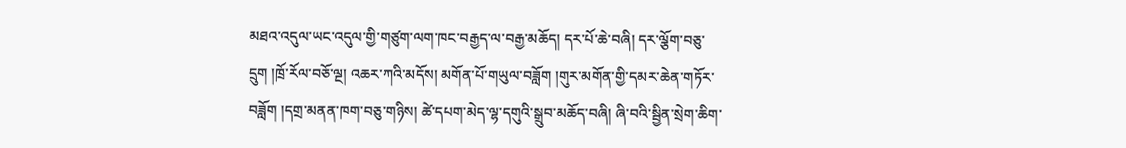མཐའ་འདུལ་ཡང་འདུལ་གྱི་གཙུག་ལག་ཁང་བརྒྱད་ལ་བརྒྱ་མཆོད། དར་པོ་ཆེ་བཞི། དར་ལྕོག་བཅུ་དྲུག །ཁྲོ་རོལ་བཅོ་ལྔ། འཆར་ཀའི་མདོས། མགོན་པོ་གཡུལ་བཟློག །གུར་མགོན་གྱི་དམར་ཆེན་གཏོར་བཟློག །དགྲ་མནན་ཁག་བཅུ་གཉིས། ཚེ་དཔག་མེད་ལྷ་དགུའི་སྒྲུབ་མཆོད་བཞི། ཞི་བའི་སྦྱིན་སྲེག་ཆིག་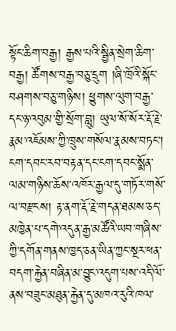སྟོང་ཆིག་བརྒྱ། རྒྱས་པའི་སྦྱིན་སྲེག་ཆིག་བརྒྱ། ཚོགས་བརྒྱ་བཅུ་དྲུག །ཞི་ཁྲོའི་སྐོང་བཤགས་བཅུ་གཉིས། ཕྱུགས་ལུག་བརྒྱ་དང་ཉ་འབུམ་གྱི་སྲོག་བླུ། ཡུལ་སོ་སོར་རྡོ་རྗེ་རྣམ་འཇོམས་ཀྱི་ཁྲུས་གསོལ་རྣམས་བཏང་། ངག་དབང་རབ་བརྟན་དང་ངག་དབང་སྨོན་ལམ་གཉིས་ཆོས་འཁོར་རྒྱལ་དུ་གཏོར་གསོ་ལ་བརྫངས། རྟ་ནག་རྡོ་རྗེ་གདན་ཐམས་ཅད་མཁྱེན་པ་དགེ་འདུན་རྒྱ་མཚོའི་ཡབ་གཞིས་ཀྱི་དགོན་གནས་ཁྱད་ཅན་ཡིན་ཀྱང་སྔར་ཕན་བདག་རྐྱེན་བཞིན་མ་བྱུང་འདུག་པས་འདི་ལོ་ནས་བཟུང་མཐུན་རྐྱེན་དུ་མཁའ་རུའི་ཁལ་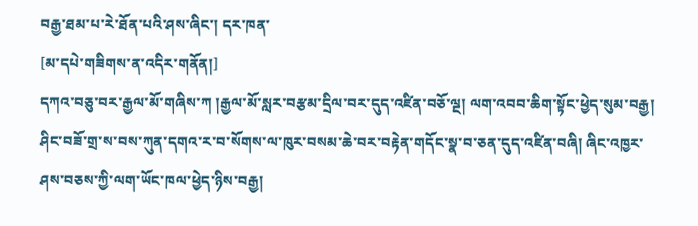བརྒྱ་ཐམ་པ་རེ་ཐོན་པའི་ཤས་ཞིང་། དར་ཁན་
[མ་དཔེ་གཟིགས་ན་འདིར་གནོན།]
དཀའ་བཅུ་བར་རྒྱལ་མོ་གཞིས་ཀ །རྒྱལ་མོ་སླར་བརྩམ་དྲིལ་བར་དུད་འཛིན་བཅོ་ལྔ། ལག་འབབ་ཆིག་སྟོང་ཕྱེད་སུམ་བརྒྱ། ཤིང་བཟོ་གྲ་ས་བས་ཀུན་དགའ་ར་བ་སོགས་ལ་ཁུར་བསམ་ཆེ་བར་བརྟེན་གདོང་སྣ་བ་ཅན་དུད་འཛིན་བཞི། ཞིང་འཁྱར་ཤས་བཅས་ཀྱི་ལག་ཡོང་ཁལ་ཕྱེད་ཉིས་བརྒྱ།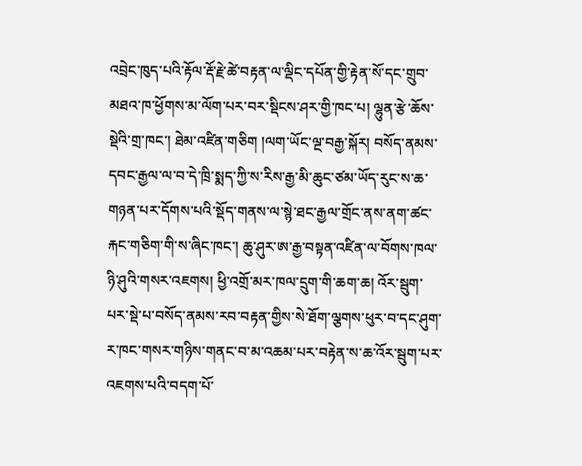འབྲེང་ཁུད་པའི་རྟོལ་རྡོ་རྗེ་ཚེ་བརྟན་ལ་ལྡིང་དཔོན་གྱི་རྟེན་སོ་དང་གྲུབ་མཐའ་ཁ་ཕྱོགས་མ་ལོག་པར་བར་སྡིངས་ཤར་གྱི་ཁང་པ། ལྷུན་རྩེ་ཆོས་སྡེའི་གྲ་ཁང་། ཐེམ་འཛིན་གཅིག །ལག་ཡོང་ལྔ་བརྒྱ་སྐོར། བསོད་ནམས་དབང་རྒྱལ་ལ་བ་དེ་ཁྲི་སྨད་ཀྱི་ས་རིས་རྒྱ་མི་ཆུང་ཙམ་ཡོད་རུང་ས་ཆ་གཉན་པར་དོགས་པའི་སྡོད་གནས་ལ་སྙེ་ཐང་རྒྱལ་གྲོང་ནས་ནག་ཚང་རྐང་གཅིག་གི་ས་ཞིང་ཁང་། ཆུ་ཤུར་ཨ་རྒྱ་བསྟན་འཛིན་ལ་བོགས་ཁལ་ཉི་ཤུའི་གསར་འཇགས། ཕྱི་འགྲོ་མར་ཁལ་དྲུག་གི་ཆག་ཆ། འོར་སྦུག་པར་སྡེ་པ་བསོད་ནམས་རབ་བརྟན་གྱིས་སེ་ཐོག་ལྕགས་ཕུར་བ་དང་ཤུག་ར་ཁང་གསར་གཉིས་གནང་བ་མ་འཆམ་པར་བརྟེན་ས་ཆ་འོར་སྦུག་པར་འཇགས་པའི་བདག་པོ་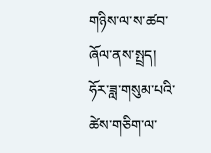གཉིས་ལ་ས་ཚབ་ཞོལ་ནས་སྤྲད། ཧོར་ཟླ་གསུམ་པའི་ཚེས་གཅིག་ལ་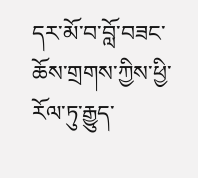དར་མོ་བ་བློ་བཟང་ཆོས་གྲགས་ཀྱིས་ཕྱི་རོལ་ཏུ་རྒྱུད་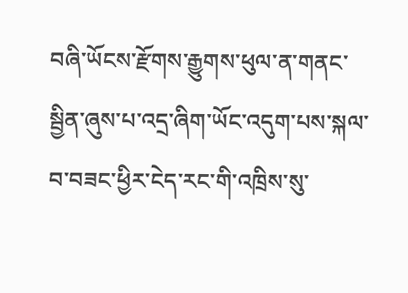བཞི་ཡོངས་རྫོགས་རྒྱུགས་ཕུལ་ན་གནང་སྦྱིན་ཞུས་པ་འདྲ་ཞིག་ཡོང་འདུག་པས་སྐལ་བ་བཟང་ཕྱིར་ངེད་རང་གི་འཁྲིས་སུ་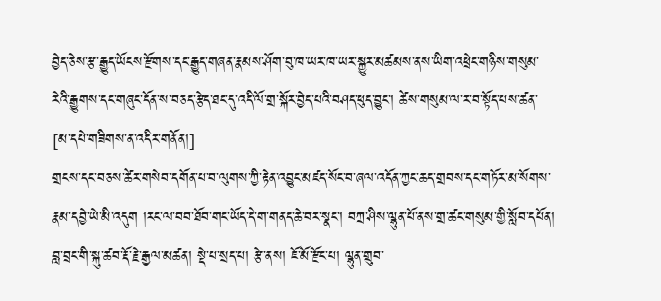བྱེད་ཅེས་རྩ་རྒྱུད་ཡོངས་རྫོགས་དང་རྒྱུད་གཞན་རྣམས་ཤོག་བུ་ཁ་ཡར་ཁ་ཡར་སྐྱུར་མཚམས་ནས་ཡིག་འཕྲེང་གཉིས་གསུམ་རེའི་རྒྱུགས་དང་གཞུང་དོན་ས་བཅད་རྩེད་ཐང་དུ་འདི་ལོ་གྲ་སྐོར་བྱེད་པའི་བཤད་ཕུད་བྱུང་། ཚེས་གསུམ་ལ་ར་བ་སྟོད་པས་ཚན་
[མ་དཔེ་གཟིགས་ན་འདིར་གནོན།]
གྲངས་དང་བཅས་ཚེར་གསེབ་དགོན་པ་བ་ལུགས་ཀྱི་རྟེན་འབྱུང་མཛད་སོང་བ་ཞལ་འདོན་ཀྱང་ཆད་གྲབས་དང་གཏོར་མ་སོགས་རྣམ་དབྱེ་ཡེ་མི་འདུག །རང་ལ་བབ་ཐོབ་གང་ཡོད་དེ་ག་གནད་ཆེ་བར་སྣང་། བཀྲ་ཤིས་ལྷུན་པོ་ནས་གྲ་ཚང་གསུམ་གྱི་སློབ་དཔོན། བླ་བྲང་གི་སྐུ་ཚབ་རྡོ་རྗེ་རྒྱལ་མཚན། སྡེ་པ་སྲད་པ། རྩེ་ནས། ཇོ་མོ་རྫོང་པ། ལྷུན་གྲུབ་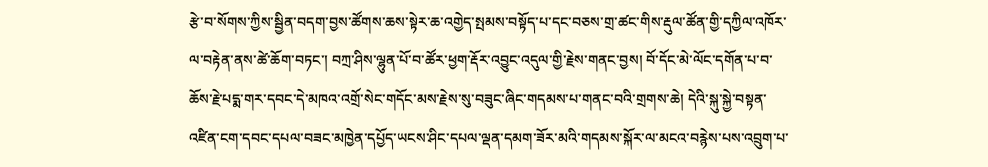རྩེ་བ་སོགས་ཀྱིས་སྦྱིན་བདག་བྱས་ཚོགས་ཆས་སྟེར་ཆ་འགྱེད་སྤམས་བསྟོད་པ་དང་བཅས་གྲ་ཚང་གིས་རྡུལ་ཚོན་གྱི་དཀྱིལ་འཁོར་ལ་བརྟེན་ནས་ཚེ་ཆོག་བཏང་། བཀྲ་ཤིས་ལྷུན་པོ་བ་ཚོར་ཕྱག་རྡོར་འབྱུང་འདུལ་གྱི་རྗེས་གནང་བྱས། བོ་དོང་མེ་ལོང་དགོན་པ་བ་ཆོས་རྗེ་པདྨ་གར་དབང་དེ་མཁའ་འགྲོ་སེང་གདོང་མས་རྗེས་སུ་བཟུང་ཞིང་གདམས་པ་གནང་བའི་གྲགས་ཆེ། དེའི་སྐུ་སྐྱེ་བསྟན་འཛིན་ངག་དབང་དཔལ་བཟང་མཁྱེན་དཔྱོད་ཡངས་ཤིང་དཔལ་ལྡན་དམག་ཟོར་མའི་གདམས་སྐོར་ལ་མངའ་བརྙེས་པས་འབྲུག་པ་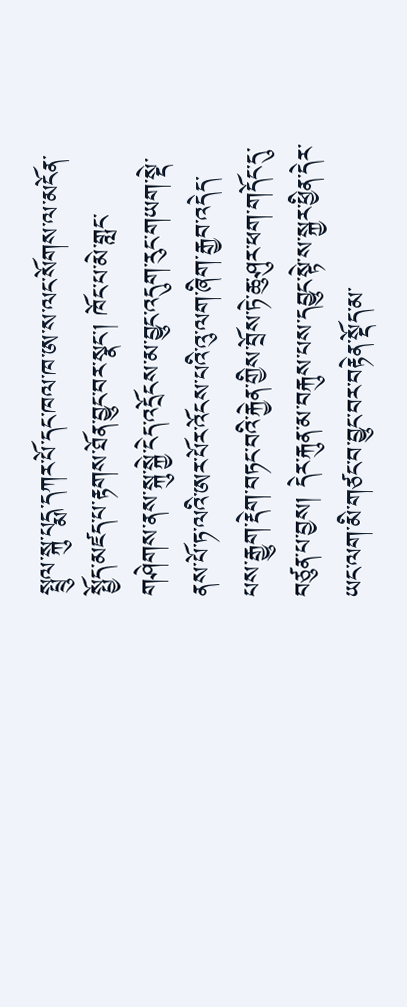སྤྲུལ་སྐུ་པདྨ་དཀར་པོ་དང་ཁལ་ཁ་ཨ་ས་ལང་སོགས་ལ་མངོན་སྤྱོད་མཛད་པ་རྟགས་ཐོན་བྱུང་བར་སྣང་། ཁོང་པ་མེ་གླང་གཤེགས་ནས་སྐུ་སྐྱེ་ངེད་འདྲོངས་མ་བྱུང་འདུག་རུང་གཡག་སྡེ་ནས་པོ་ཏ་ལའི་ཨར་པོར་འོངས་པའི་འུ་ལག་ཞིག་རྒྱབ་འདེད་པས་རྒྱུག་རྡེག་བཏང་བའི་རྐྱེན་གྱིས་བྲོས་ཏེ་ཆུ་ཤུར་ཕག་གདོང་དུ་བཙུན་པ་བྱས། དེར་རྐུན་མ་བརྐུས་པས་དབྱུང་སྟེ་ས་སྐྱར་ཕྱིན་དེར་ཡང་ལག་མི་གཙང་བ་བྱུང་བར་བརྟེན་སྡོད་མ་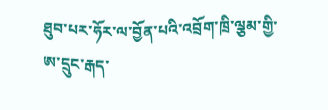ཐུབ་པར་ཧོར་ལ་བྱོན་པའི་འབྲོག་ཁྲི་ལྕམ་གྱི་ཨ་དྲུང་རྒད་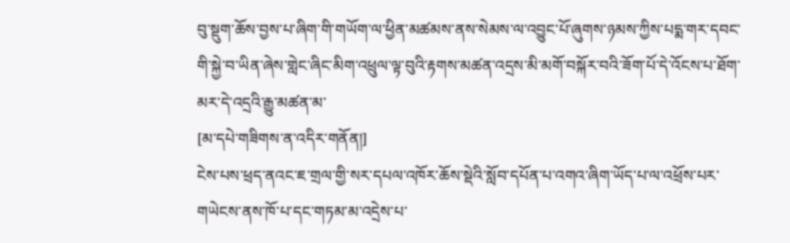བུ་སྡུག་ཆོས་བྱས་པ་ཞིག་གི་གཡོག་ལ་ཕྱིན་མཚམས་ནས་སེམས་ལ་འབྱུང་པོ་ཞུགས་ཉམས་ཀྱིས་པདྨ་གར་དབང་གི་སྐྱེ་བ་ཡིན་ཞེས་གླེང་ཞིང་མིག་འཕྲུལ་ལྟ་བུའི་རྟགས་མཚན་འདྲས་མི་མགོ་བསྐོར་བའི་ཟོག་པོ་དེ་འོངས་པ་ཐོག་མར་དེ་འདྲའི་རྒྱུ་མཚན་མ་
[མ་དཔེ་གཟིགས་ན་འདིར་གནོན།]
ངེས་པས་ཕྲད་ནའང་ཇ་གྲལ་གྱི་སར་དཔལ་འཁོར་ཆོས་སྡེའི་སློབ་དཔོན་པ་འགའ་ཞིག་ཡོད་པ་ལ་འཕྲོས་པར་གཡེངས་ནས་ཁོ་པ་དང་གཏམ་མ་འདྲེས་པ་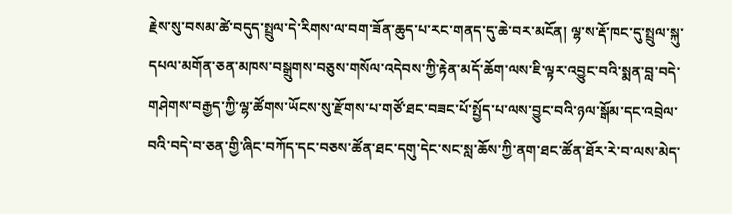རྗེས་སུ་བསམ་ཚེ་བདུད་སྤྲུལ་དེ་རིགས་ལ་བག་ཟོན་ཆུད་པ་རང་གནད་དུ་ཆེ་བར་མངོན། ལྷ་ས་རྡོ་ཁང་དུ་སྤྲུལ་སྐུ་དཔལ་མགོན་ཅན་མཁས་བསྒྲུགས་བཅུས་གསོལ་འདེབས་ཀྱི་རྟེན་མདོ་ཆོག་ལས་ཇི་ལྟར་འབྱུང་བའི་སྨན་བླ་བདེ་གཤེགས་བརྒྱད་ཀྱི་ལྷ་ཚོགས་ཡོངས་སུ་རྫོགས་པ་གཙོ་ཐང་བཟང་པོ་སྤྱོད་པ་ལས་བྱུང་བའི་ཉལ་སྒོམ་དང་འབྲེལ་བའི་བདེ་བ་ཅན་གྱི་ཞིང་བཀོད་དང་བཅས་ཚོན་ཐང་དགུ་དེང་སང་སླ་ཆོས་ཀྱི་ནག་ཐང་ཚོན་ཐོར་རེ་བ་ལས་མེད་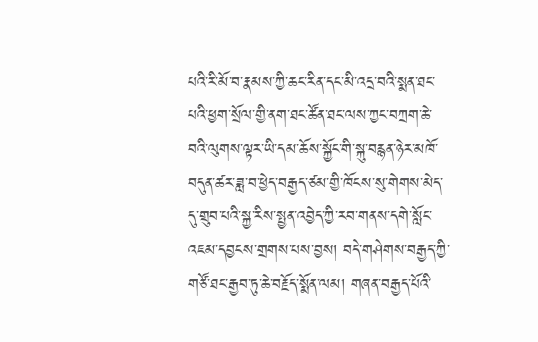པའི་རི་མོ་བ་རྣམས་ཀྱི་ཆང་རིན་དང་མི་འདྲ་བའི་སྨན་ཐང་པའི་ཕྱག་སྲོལ་གྱི་ནག་ཐང་ཚོན་ཐང་ལས་ཀྱང་བཀྲག་ཆེ་བའི་ལུགས་ལྟར་ཡི་དམ་ཆོས་སྐྱོང་གི་སྐུ་བརྙན་ཉེར་མཁོ་བདུན་ཚར་ཟླ་བ་ཕྱེད་བརྒྱད་ཙམ་གྱི་ཁོངས་སུ་གེགས་མེད་དུ་གྲུབ་པའི་སྐྱ་རིས་སྤྱན་འབྱེད་ཀྱི་རབ་གནས་དགེ་སློང་འཇམ་དབྱངས་གྲགས་པས་བྱས། བདེ་གཤེགས་བརྒྱད་ཀྱི་གཙོ་ཐང་རྒྱབ་ཏུ་ཆེ་བརྗོད་སྨོན་ལམ། གཞན་བརྒྱད་པོའི་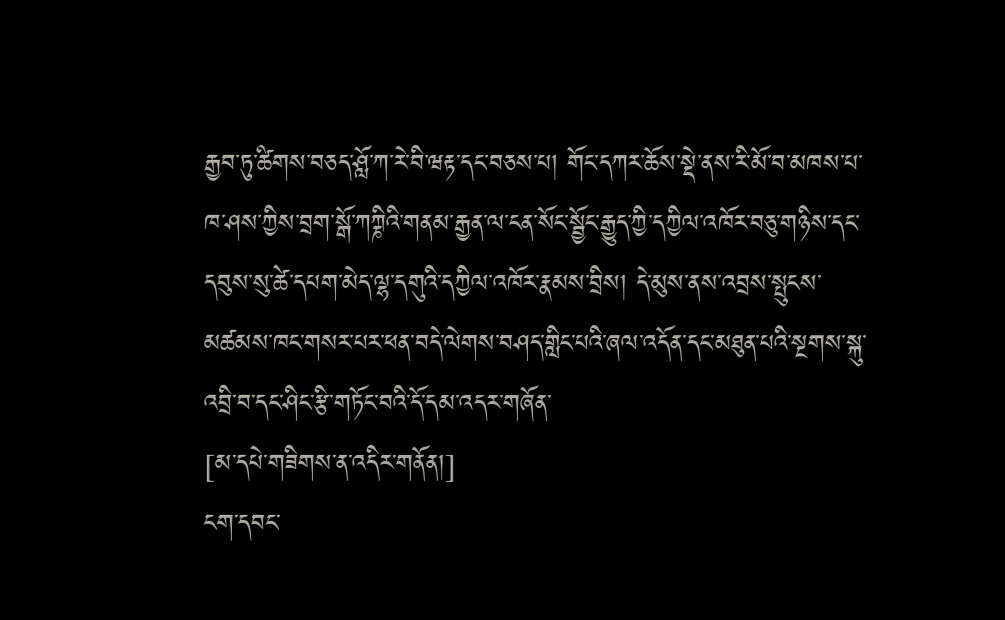རྒྱབ་ཏུ་ཚིགས་བཅད་ཤློ་ཀ་རེ་བི་ཝརྟ་དང་བཅས་པ། གོང་དཀར་ཆོས་སྡེ་ནས་རི་མོ་བ་མཁས་པ་ཁ་ཤས་ཀྱིས་བྲག་སྒོ་ཀཀྞིའི་གནམ་རྒྱན་ལ་ངན་སོང་སྦྱོང་རྒྱུད་ཀྱི་དཀྱིལ་འཁོར་བཅུ་གཉིས་དང་དབུས་སུ་ཚེ་དཔག་མེད་ལྷ་དགུའི་དཀྱིལ་འཁོར་རྣམས་བྲིས། དེ་མུས་ནས་འབྲས་སྤུངས་མཚམས་ཁང་གསར་པར་ཕན་བདེ་ལེགས་བཤད་གླིང་པའི་ཞལ་འདོན་དང་མཐུན་པའི་སྔགས་སྐུ་འབྲི་བ་དང་ཤིང་རྩི་གཏོང་བའི་དོ་དམ་འདར་གཞོན་
[མ་དཔེ་གཟིགས་ན་འདིར་གནོན།]
ངག་དབང་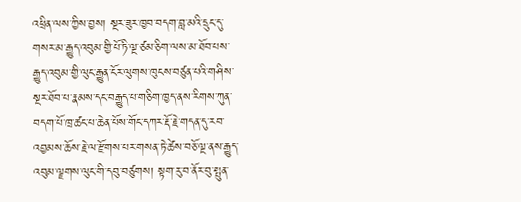འཕྲིན་ལས་ཀྱིས་བྱས། སྔར་ཟུར་ཁྱབ་བདག་བླ་མའི་དྲུང་དུ་གསར་མ་རྒྱུད་འབུམ་གྱི་པོ་ཏི་ལྔ་ཙམ་ཅིག་ལས་མ་ཐོབ་པས་རྒྱུད་འབུམ་གྱི་ལུང་རྒྱུན་ངོར་ལུགས་ཁུངས་བཙུན་པའི་གཤིས་སྔར་ཐོབ་པ་རྣམས་དང་བརྒྱུད་པ་གཅིག་ཁྱད་ནས་རིགས་ཀུན་བདག་པོ་ཁྲ་ཚང་པ་ཆེན་པོས་གོང་དཀར་རྡོ་རྗེ་གདན་དུ་རབ་འབྱམས་ཆོས་རྗེ་ལ་རྫོགས་པར་གསན་ཏེ་ཚེས་བཅོ་ལྔ་ནས་རྒྱུད་འབུམ་ལྗགས་ལུང་གི་དབུ་བཙུགས། སྟག་རུ་བ་ནོར་བུ་སྤུན་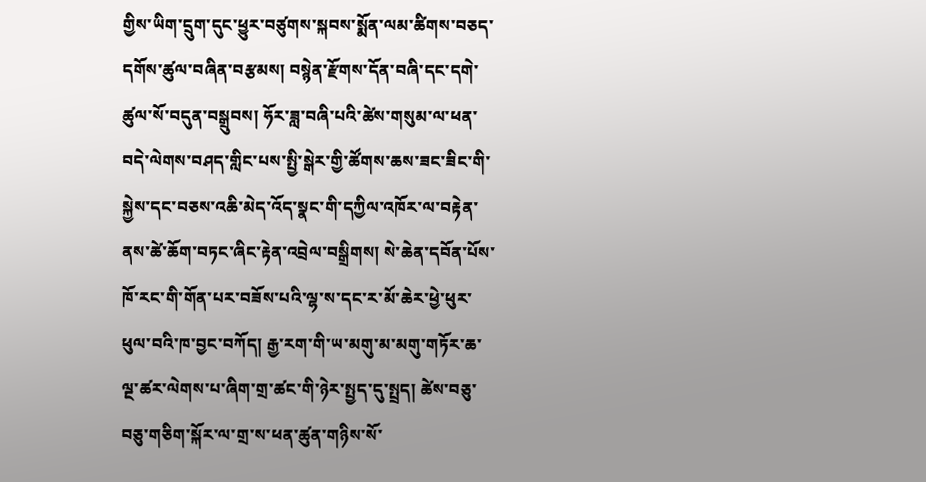གྱིས་ཡིག་དྲུག་དུང་ཕྱུར་བཙུགས་སྐབས་སྨོན་ལམ་ཚིགས་བཅད་དགོས་ཚུལ་བཞིན་བརྩམས། བསྙེན་རྫོགས་དོན་བཞི་དང་དགེ་ཚུལ་སོ་བདུན་བསྒྲུབས། ཧོར་ཟླ་བཞི་པའི་ཚེས་གསུམ་ལ་ཕན་བདེ་ལེགས་བཤད་གླིང་པས་སྤྱི་སྒེར་གྱི་ཚོགས་ཆས་ཟང་ཟིང་གི་སྐྱེས་དང་བཅས་འཆི་མེད་འོད་སྣང་གི་དཀྱིལ་འཁོར་ལ་བརྟེན་ནས་ཚེ་ཆོག་བཏང་ཞིང་རྟེན་འབྲེལ་བསྒྲིགས། སེ་ཆེན་དབོན་པོས་ཁོ་རང་གི་གོན་པར་བཟོས་པའི་ལྷ་ས་དང་ར་མོ་ཆེར་ཕྱེ་ཕུར་ཕུལ་བའི་ཁ་བྱང་བཀོད། རྒྱ་རག་གི་ཡ་མགུ་མ་མགུ་གཏོར་ཆ་ལྔ་ཚར་ལེགས་པ་ཞིག་གྲ་ཚང་གི་ཉེར་སྤྱད་དུ་སྤྲད། ཚེས་བཅུ་བཅུ་གཅིག་སྐོར་ལ་གྲ་ས་ཕན་ཚུན་གཉིས་སོ་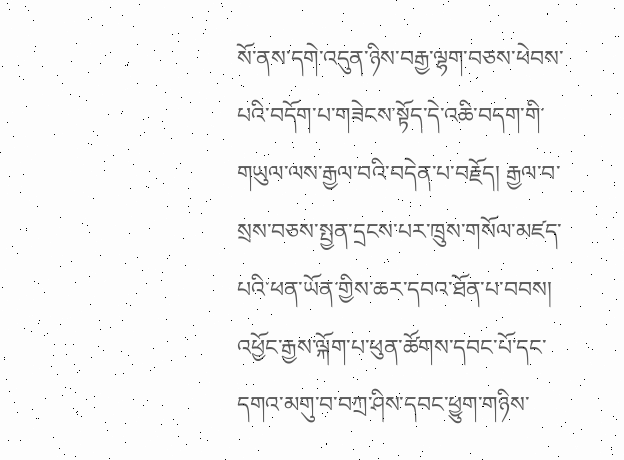སོ་ནས་དགེ་འདུན་ཉིས་བརྒྱ་ལྷག་བཅས་ཕེབས་པའི་བདོག་པ་གཟེངས་སྟོད་དེ་འཆི་བདག་གི་གཡུལ་ལས་རྒྱལ་བའི་བདེན་པ་བརྗོད། རྒྱལ་བ་སྲས་བཅས་སྤྱན་དྲངས་པར་ཁྲུས་གསོལ་མཛད་པའི་ཕན་ཡོན་གྱིས་ཆར་དབའ་ཐོན་པ་བབས། འཕྱོང་རྒྱས་ལྐོག་པ་ཕུན་ཚོགས་དབང་པོ་དང་དགའ་མགུ་བ་བཀྲ་ཤིས་དབང་ཕྱུག་གཉིས་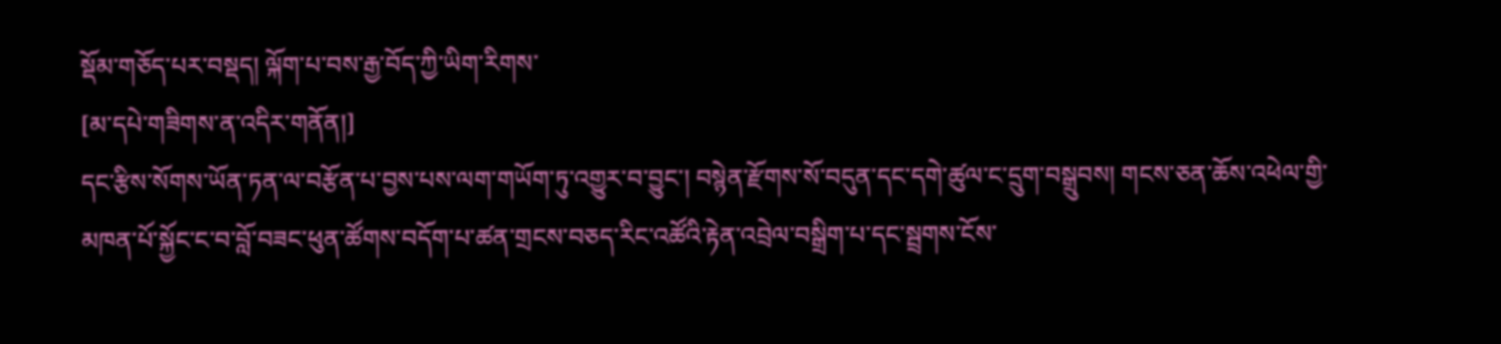སྡོམ་གཅོད་པར་བསྡད། ལྐོག་པ་བས་རྒྱ་བོད་ཀྱི་ཡིག་རིགས་
[མ་དཔེ་གཟིགས་ན་འདིར་གནོན།]
དང་རྩིས་སོགས་ཡོན་ཏན་ལ་བརྩོན་པ་བྱས་པས་ལག་གཡོག་ཏུ་འགྱུར་བ་བྱུང་། བསྙེན་རྫོགས་སོ་བདུན་དང་དགེ་ཚུལ་ང་དྲུག་བསྒྲུབས། གངས་ཅན་ཆོས་འཕེལ་གྱི་མཁན་པོ་སྐྱོང་ང་བ་བློ་བཟང་ཕུན་ཚོགས་བདོག་པ་ཚན་གྲངས་བཅད་རིང་འཚོའི་རྟེན་འབྲེལ་བསྒྲིག་པ་དང་སྦྲགས་ངོས་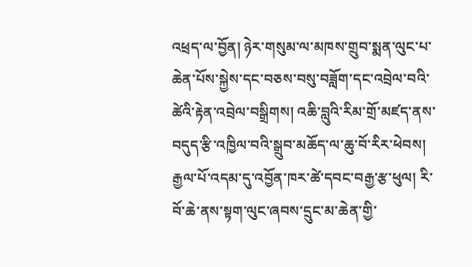འཕྲད་ལ་བྱོན། ཉེར་གསུམ་ལ་མཁས་གྲུབ་སྨན་ལུང་པ་ཆེན་པོས་སྐྱེས་དང་བཅས་བསུ་བཟློག་དང་འབྲེལ་བའི་ཚེའི་རྟེན་འབྲེལ་བསྒྲིགས། འཆི་བླུའི་རིམ་གྲོ་མཛད་ནས་བདུད་རྩི་འཁྱིལ་བའི་སྒྲུབ་མཆོད་ལ་ཆུ་བོ་རིར་ཕེབས། རྒྱལ་པོ་འདམ་དུ་འབྱོན་ཁར་ཚེ་དབང་བརྒྱ་རྩ་ཕུལ། རི་བོ་ཆེ་ནས་སྟག་ལུང་ཞབས་དྲུང་མ་ཆེན་གྱི་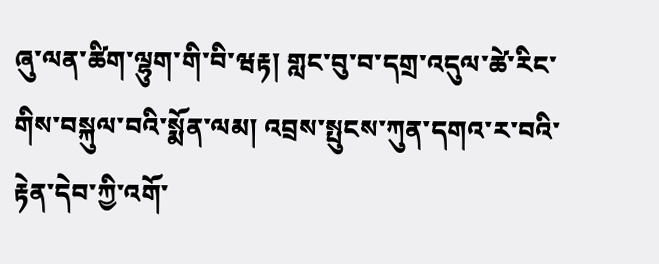ཞུ་ལན་ཚིག་ལྷུག་གི་བི་ཝརྟ། གླང་བུ་བ་དགྲ་འདུལ་ཚེ་རིང་གིས་བསྐུལ་བའི་སྨོན་ལམ། འབྲས་སྤུངས་ཀུན་དགའ་ར་བའི་རྟེན་དེབ་ཀྱི་འགོ་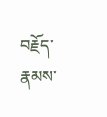བརྗོད་རྣམས་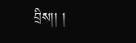བྲིས།། །